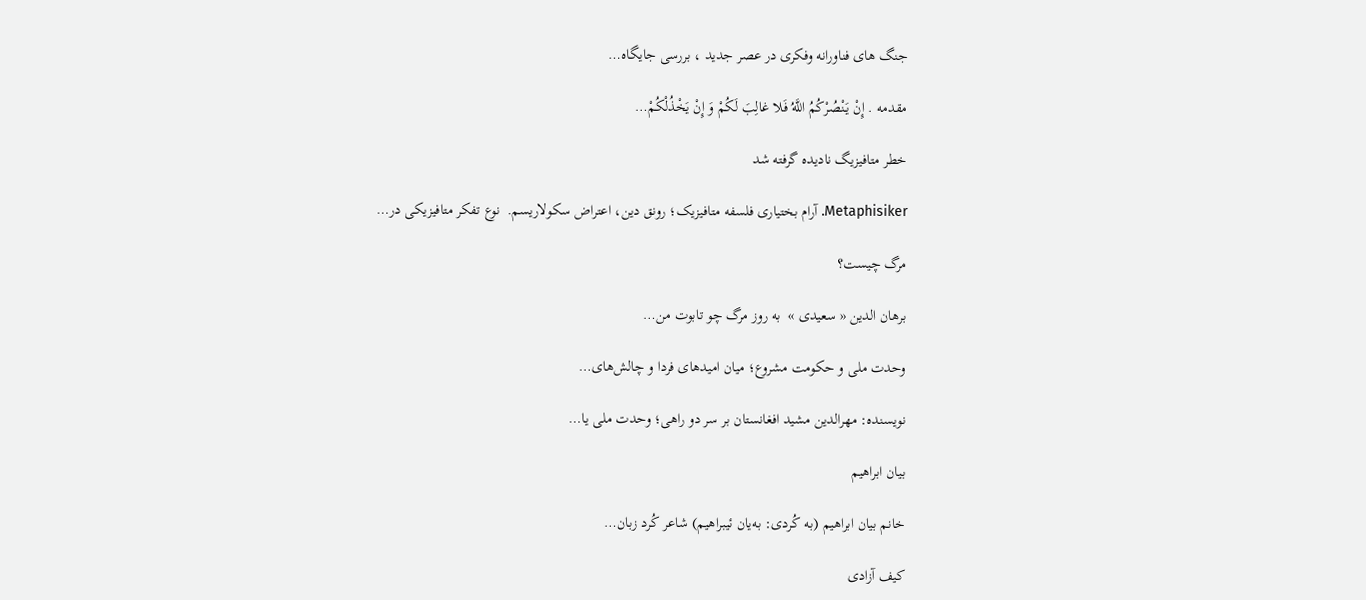جنگ های فناورانه وفکری در عصر جدید ، بررسی جایگاه…

مقدمه . إِنْ يَنْصُرْكُمُ اللَّهُ فَلا غالِبَ لَكُمْ وَ إِنْ يَخْذُلْكُمْ…

خطر متافیزیگ نادیده گرفته شد

Metaphisiker. آرام بختیاری فلسفه متافیزیک؛ رونق دین، اعتراض سکولاریسم.  نوع تفکر متافیزیکی در…

مرگ چیست؟

برهان الدین « سعیدی »  به روز مرگ چو تابوت من…

وحدت ملی و حکومت مشروع؛ میان امیدهای فردا و چالش‌های…

نویسنده: مهرالدین مشید افغانستان بر سر دو راهی؛ وحدت ملی یا…

بیان ابراهیم

خانم بیان ابراهیم (به کُردی: بەیان ئیبراهیم) شاعر کُرد زبان…

کیف آزادی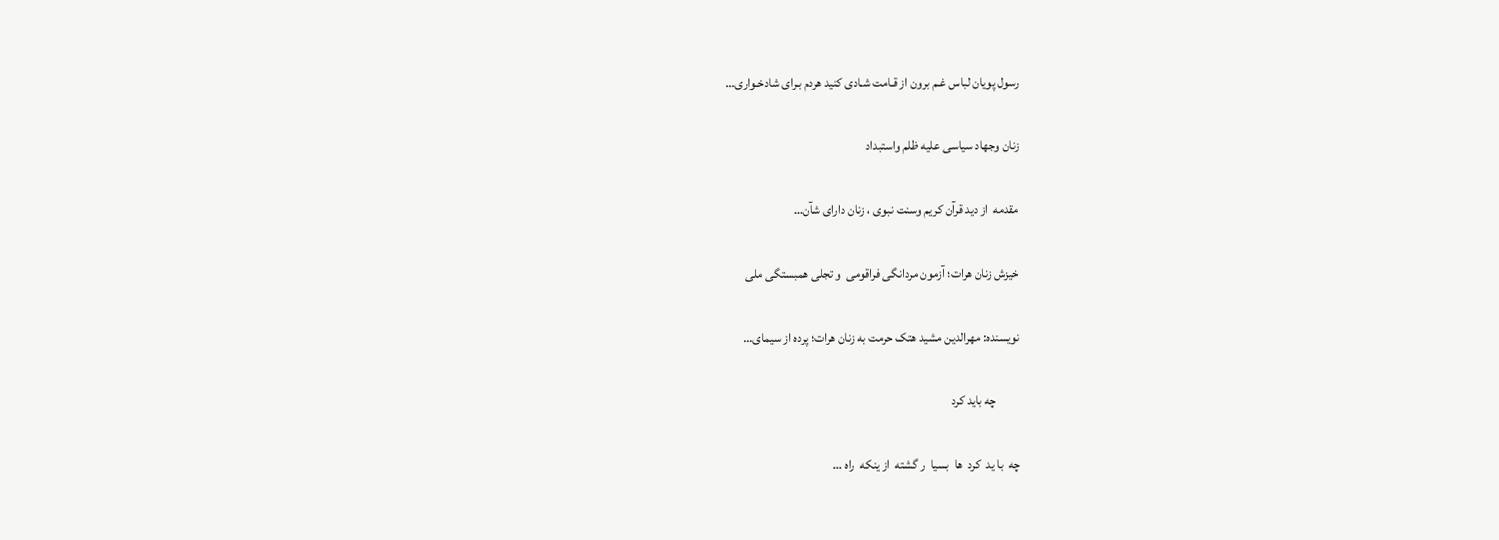رسول پویان لباس غـم برون از قـامت شـادی کنید هردم بـرای شادخـواری…

زنان وجهاد سیاسی علیه ظلم واستبداد

مقدمه  از دید قرآن کریم وسنت نبوی ، زنان دارای شآن…

خیزش زنان هرات؛ آزمون مردانگی فراقومی  و تجلی همبستگی ملی

نویسنده: مهرالدین مشید هتک حرمت به زنان هرات؛ پرده از سیمای…

         چه باید کرد

چه  با ید  کرد  ها  بسیا  ر گشته  از ینکه  راه …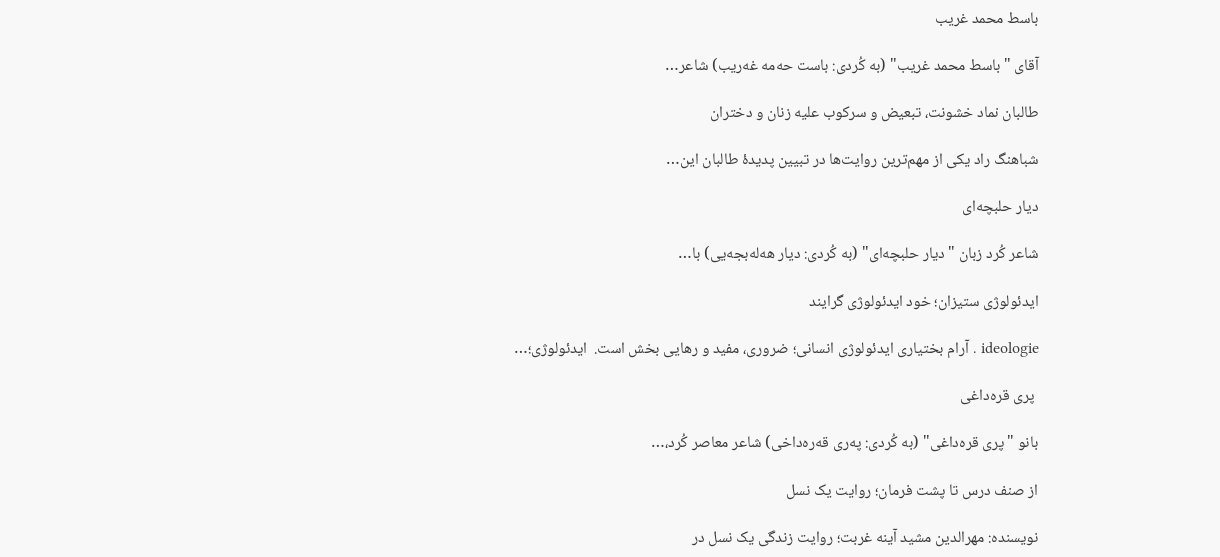باسط محمد غریب

آقای "باسط محمد غریب" (به کُردی: باست حەمە غەریب) شاعر…

طالبان نماد خشونت، تبعیض و سرکوب علیه زنان و دختران

شباهنگ راد یکی از مهم‌ترین روایت‌ها در تبیین پدیدهٔ طالبان این…

دیار حلبچه‌ای

شاعر کُرد زبان "دیار حلبچه‌ای" (به کُردی: دیار هه‌له‌بجه‌یی) با…

ایدئولوژی ستیزان؛ خود ایدئولوژی گرایند

ideologie . آرام بختیاری ایدئولوژی انسانی؛ ضروری، مفید و رهایی بخش است.  ایدئولوژی؛…

 پری قره‌داغی

بانو "پری قره‌داغی" (به کُردی: پەری قەرەداخی) شاعر معاصر کُرد،…

از صنف درس تا پشت فرمان؛ روایت یک نسل

نویسنده: مهرالدین مشید آینه غربت؛ روایت زندگی یک نسل در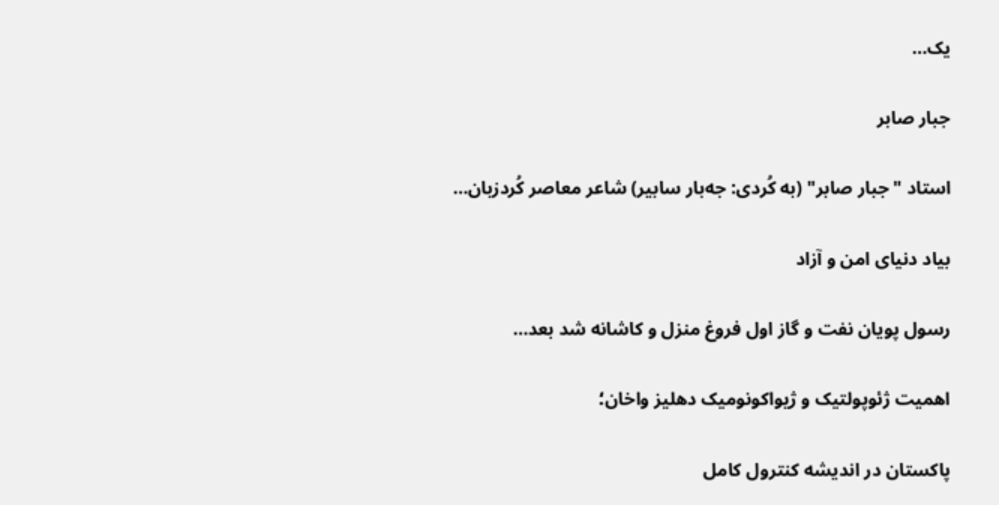یک…

جبار صابر

استاد "جبار صابر" (به کُردی: جەبار سابیر) شاعر معاصر کُردزبان…

بیاد دنیای امن و آزاد

رسول پویان نفت و گاز اول فروغ منزل و کاشانه شد بعد…

اهمیت ژئوپولتیک و ژیواکونومیک دهلیز واخان؛

پاکستان در اندیشه کنترول کامل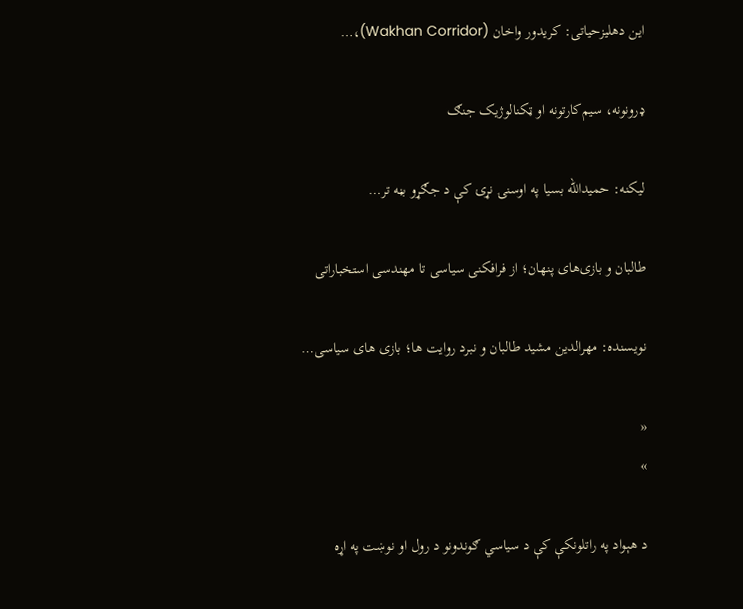این دهلیزحیاتی: کریدور واخان (Wakhan Corridor)،…

ډرونونه، سیم‌کارتونه او ټکنالوژیک جنګ

ليکنه: حميدالله بسيا په اوسنۍ نړۍ کې د جګړو بڼه تر…

طالبان و بازی‌های پنهان؛ از فرافکنی سیاسی تا مهندسی استخباراتی

نویسنده: مهرالدین مشید طالبان و نبرد روایت ها؛ بازی های سیاسی…

«
»

د هېواد په راتلونکې کې د سیاسي ګوندونو د رول او نوښت په اړه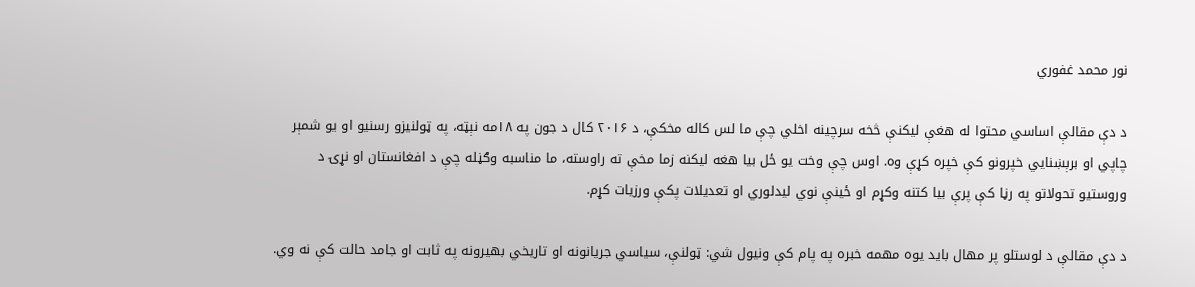نور محمد غفوري

د دې مقالې اساسي محتوا له هغې لیکنې څخه سرچینه اخلي چې ما لس کاله مخکې، د ۲۰۱۶ کال د جون په ۱۸مه نېټه، په ټولنیزو رسنیو او یو شمېر چاپي او برېښنايي خپرونو کې خپره کړې وه. اوس چې وخت یو ځل بیا هغه لیکنه زما مخې ته راوسته، ما مناسبه وګڼله چې د افغانستان او نړۍ د وروستیو تحولاتو په رڼا کې پرې بیا کتنه وکړم او ځینې نوي لیدلوري او تعدیلات پکې ورزیات کړم.

د دې مقالې د لوستلو پر مهال باید یوه مهمه خبره په پام کې ونیول شي: ټولنې، سیاسي جریانونه او تاریخي بهیرونه په ثابت او جامد حالت کې نه وي.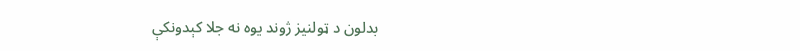بدلون د ټولنیز ژوند یوه نه جلا کېدونکې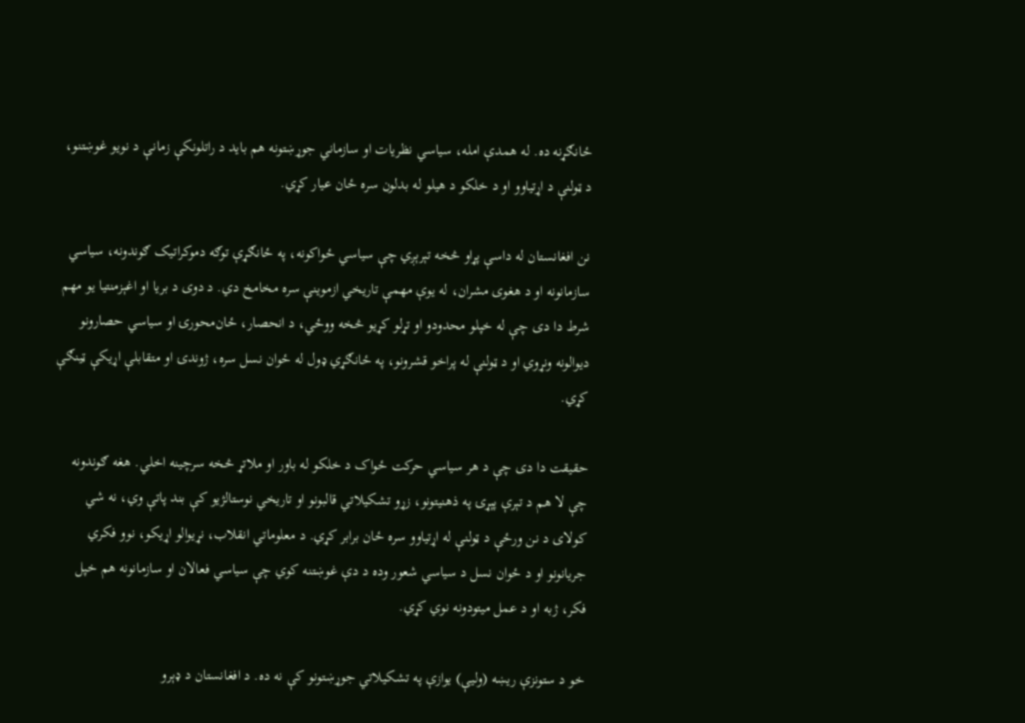ځانګړنه ده. له همدې امله، سیاسي نظریات او سازماني جوړښتونه هم باید د راتلونکې زمانې د نویو غوښتنو، د ټولنې د اړتیاوو او د خلکو د هیلو له بدلون سره ځان عیار کړي.

نن افغانستان له داسې پړاو څخه تېرېږي چې سیاسي ځواکونه، په ځانګړې توګه دموکراتیک ګوندونه، سیاسي سازمانونه او د هغوی مشران، له یوې مهمې تاریخي ازموینې سره مخامخ دي. د دوی د بریا او اغېزمنتیا یو مهم شرط دا دی چې له خپلو محدودو او تړلو کړیو څخه ووځي، د انحصار، ځان‌محورۍ او سیاسي حصارونو دیوالونه ونړوي او د ټولنې له پراخو قشرونو، په ځانګړي ډول له ځوان نسل سره، ژوندۍ او متقابلې اړیکې ټینګې کړي.

حقیقت دا دی چې د هر سیاسي حرکت ځواک د خلکو له باور او ملاتړ څخه سرچینه اخلي. هغه ګوندونه چې لا هم د تېرې پېړۍ په ذهنیتونو، زړو تشکیلاتي قالبونو او تاریخي نوستالژیو کې بند پاتې وي، نه شي کولای د نن ورځې د ټولنې له اړتیاوو سره ځان برابر کړي. د معلوماتي انقلاب، نړیوالو اړیکو، نوو فکري جریانونو او د ځوان نسل د سیاسي شعور وده د دې غوښتنه کوي چې سیاسي فعالان او سازمانونه هم خپل فکر، ژبه او د عمل میتودونه نوي کړي.

خو د ستونزې ریښه (ولیې) یوازې په تشکیلاتي جوړښتونو کې نه ده. د افغانستان د ډېرو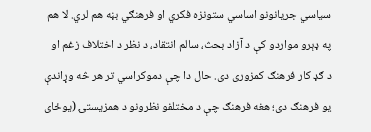سیاسي جریانونو اساسي ستونزه فکري او فرهنګي بڼه هم لري. لا هم په ډېرو مواردو کې د آزاد بحث، سالم انتقاد، د نظر د اختلاف زغم او د ګډ کار فرهنګ کمزوری دی. حال دا چې دموکراسي تر هر څه وړاندې یو فرهنګ دی؛ هغه فرهنګ چې د مختلفو نظرونو د همزیستۍ (یوځای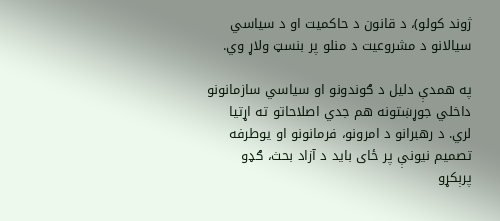ژوند کولو)، د قانون د حاکمیت او د سیاسي سیالانو د مشروعیت د منلو پر بنسټ ولاړ وي.

په همدې دلیل د ګوندونو او سیاسي سازمانونو داخلي جوړښتونه هم جدي اصلاحاتو ته اړتیا لري. د رهبرانو د امرونو، فرمانونو او یوطرفه تصمیم نیونې پر ځای باید د آزاد بحث، ګډو پرېکړو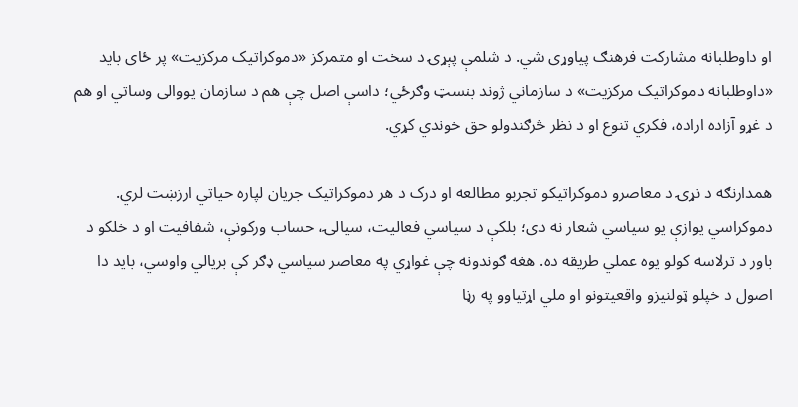او داوطلبانه مشارکت فرهنګ پیاوړی شي. د شلمې پېړۍ د سخت او متمرکز «دموکراتیک مرکزیت» پر ځای باید «داوطلبانه دموکراتیک مرکزیت» د سازماني ژوند بنسټ وګرځي؛ داسې اصل چې هم د سازمان یووالی وساتي او هم د غړو آزاده اراده، فکري تنوع او د نظر څرګندولو حق خوندي کړي.

همدارنګه د نړۍ د معاصرو دموکراتیکو تجربو مطالعه او درک د هر دموکراتیک جریان لپاره حیاتي ارزښت لري. دموکراسي یوازې یو سیاسي شعار نه دی؛ بلکې د سیاسي فعالیت، سیالۍ، حساب ورکونې، شفافیت او د خلکو د باور د ترلاسه کولو یوه عملي طریقه ده. هغه ګوندونه چې غواړي په معاصر سیاسي ډګر کې بریالي واوسي، باید دا اصول د خپلو ټولنیزو واقعیتونو او ملي اړتیاوو په رڼا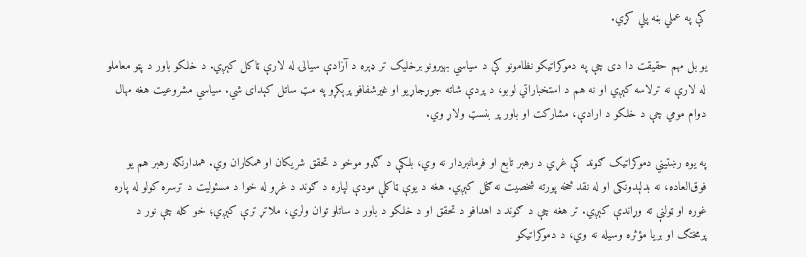کې په عملي بڼه پلي کړي.

یو بل مهم حقیقت دا دی چې په دموکراتیکو نظامونو کې د سیاسي بهیرونو برخلیک تر ډېره د آزادې سیالۍ له لارې ټاکل کېږي. د خلکو باور د پټو معاملو له لارې نه ترلاسه کېږي او نه هم د استخباراتي لوبو، د پردې شاته جوړجاړیو او غیرشفافو پرېکړو په مټ ساتل کېدای شي. سیاسي مشروعیت هغه مهال دوام مومي چې د خلکو د ارادې، مشارکت او باور پر بنسټ ولاړ وي.

په یوه رښتیني دموکراتیک ګوند کې غړي د رهبر تابع او فرمانبردار نه وي، بلکې د ګډو موخو د تحقق شریکان او همکاران وي. همدارنګه رهبر هم یو فوق‌العاده، نه بدلېدونکی او له نقد څخه پورته شخصیت نه ګڼل کېږي. هغه د یوې ټاکلې مودې لپاره د ګوند د غړو له خوا د مسئولیت د ترسره کولو له پاره غوره او ټولنې ته وړاندې کېږي. تر هغه چې د ګوند د اهدافو د تحقق او د خلکو د باور د ساتلو توان ولري، ملاتړ ترې کېږي؛ خو کله چې نور د پرمختګ او بریا مؤثره وسیله نه وي، د دموکراتیکو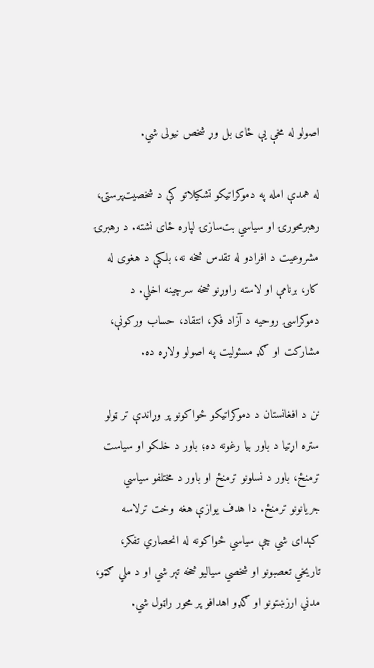اصولو له مخې یې ځای بل وړ شخص نیولی شي.

له همدې امله په دموکراتیکو تشکیلاتو کې د شخصیت‌پرستۍ، رهبرمحورۍ او سیاسي بت‌سازۍ لپاره ځای نشته. د رهبرۍ مشروعیت د افرادو له تقدس څخه نه، بلکې د هغوی له کار، برنامې او لاسته راوړنو څخه سرچینه اخلي. د دموکراسۍ روحیه د آزاد فکر، انتقاد، حساب ورکونې، مشارکت او ګډ مسئولیت په اصولو ولاړه ده.

نن د افغانستان د دموکراتیکو ځواکونو پر وړاندې تر ټولو ستره اړتیا د باور بیا رغونه ده؛ باور د خلکو او سیاست ترمنځ، باور د نسلونو ترمنځ او باور د مختلفو سیاسي جریانونو ترمنځ. دا هدف یوازې هغه وخت ترلاسه کېدای شي چې سیاسي ځواکونه له انحصاري تفکر، تاریخي تعصبونو او شخصي سیالیو څخه تېر شي او د ملي ګټو، مدني ارزښتونو او ګډو اهدافو پر محور راټول شي.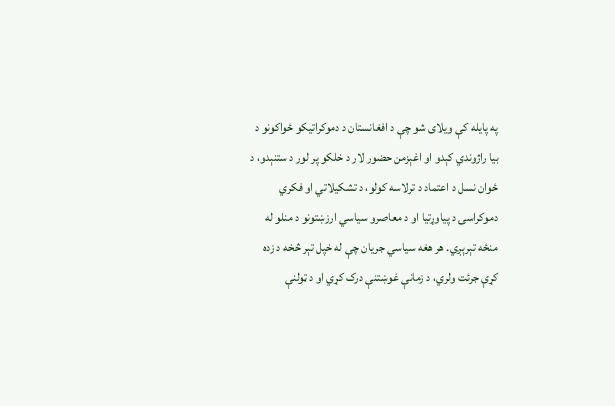په پایله کې ویلای شو چې د افغانستان د دموکراتیکو ځواکونو د بیا راژوندي کېدو او اغېزمن حضور لار د خلکو پر لور د ستنېدو، د ځوان نسل د اعتماد د ترلاسه کولو، د تشکیلاتي او فکري دموکراسۍ د پیاوړتیا او د معاصرو سیاسي ارزښتونو د منلو له منځه تېرېږي. هر هغه سیاسي جریان چې له خپل تېر څخه د زده کړې جرئت ولري، د زمانې غوښتنې درک کړي او د ټولنې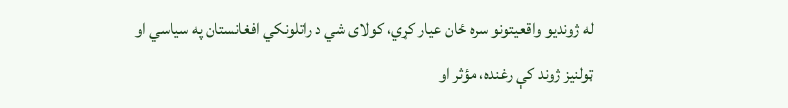له ژوندیو واقعیتونو سره ځان عیار کړي، کولای شي د راتلونکي افغانستان په سیاسي او ټولنیز ژوند کې رغنده، مؤثر او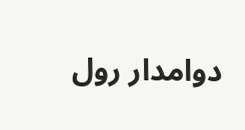دوامدار رول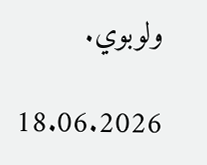ولوبوي.

18.06.2026